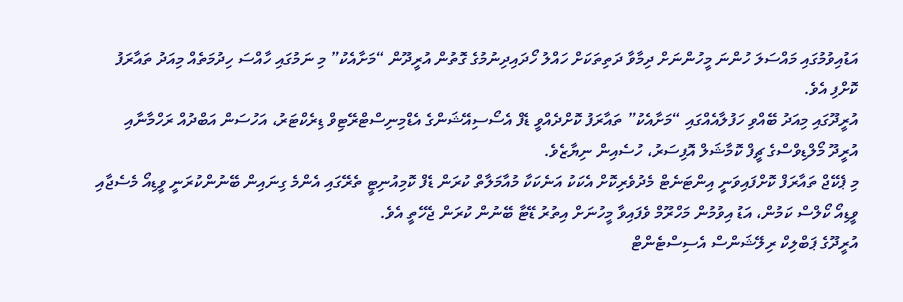އަޑުއިވުމުގައި މައްސަލަ ހުންނަ މީހުންނަށް ދިމާވާ ދަތިތަކަށް ހައްލު ހޯދައިދިނުމުގެ ގޮތުން އުރީދޫން “މަށާއެކު” މި ނަމުގައި ހާއްސަ ހިދުމަތެއް މިއަދު ތައާރަފު ކޮށްފި އެވެ.
އުރީދޫގައި މިއަދު ބޭއްވި ހަފުލާއެއްގައި “މަށާއެކު” ތައާރަފު ކޮށްދެއްވީ ޑެފް އެސޯސިއޭޝަންގެ އެޑްމިނިސްޓްރޭޓިވް ޑިރެކްޓަރު، އަހުސަން އަބްދުއް ރަހްމާނާއި އުރީދޫ މޯލްޑިވްސްގެ ޗީފް ކޮމާޝަލް އޮފިސަރު، ހުސެއިން ނިޔާޒެވެ.
މި ޕެކޭޖް ތައާރަފް ކޮށްފައިވަނީ އިންޓަނެޓް މެދުވެރިކޮށް އެކަކު އަނެކަކާ މުއާމަލާތް ކުރަން ޑެފް ކޮމިއުނިޓީ ތެރޭގައި އެންމެ ގިނައިން ބޭނުންކުރަނީ ވީޑިއޯ މެސެޖާއި ވީޑިއޯ ކޯލްސް ކަމުން، އަޑު އިވުމުން މަހްރޫމް ވެފައިވާ މީހުނަށް އިތުރު ޑޭޓާ ބޭނުން ކުރަން ޖެހޭތީ އެވެ.
އުރީދޫގެ ޕަބްލިކް ރިލޭޝަންސް އެސިސްޓެންޓް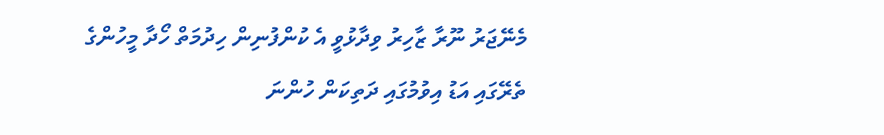މެނޭޖަރު ނޫރާ ޒާހިރު ވިދާޅުވީ އެ ކުންފުނިން ހިދުމަތް ހޯދާ މީހުންގެ ތެރޭގައި އަޑު އިވުމުގައި ދަތިކަން ހުންނަ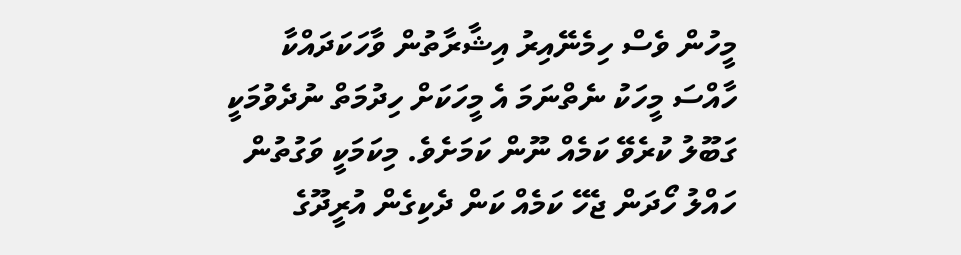މީހުން ވެސް ހިމެނޭއިރު އިޝާރާތުން ވާހަކަދައްކާ ހާއްސަ މީހަކު ނެތްނަމަ އެ މީހަކަށް ހިދުމަތް ނުދެވުމަކީ ގަބޫލު ކުރެވޭ ކަމެއް ނޫން ކަމަށެވެ. މިކަމަކީ ވަގުތުން ހައްލު ހޯދަން ޖެހޭ ކަމެއް ކަން ދެކިގެން އުރީދޫގެ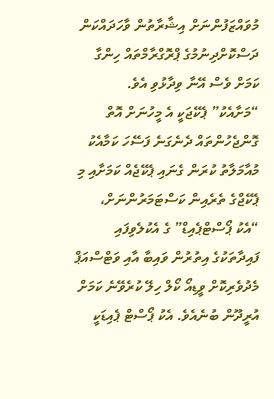މުވައްޒަފުންނަށް އިޝާރާތުން ވާހަދައްކަން ދަސްކޮށްދިނުމުގެ ޕްރޮގްރާމްތައް ހިންގާ ކަމަށް ވެސް އޭނާ ވިދާޅުވި އެވެ.
“މަށާއެކު” ޕެކޭޖަކީ އެ މީހުނަށް އޮތް ގޮންޖެހުންތައް ދެނެގަނެ ފަސޭހަ ކަމާއެކު މުއާމަލާތު ކުރަން ގެނައި ޕެކޭޖެއް ކަމަށާއި މި ޕެކޭޖްގެ ތެރެއިން ކަސްޓަމަރުންނަށް، “އެކު ޕޯސްޓްޕެއިޑް” ގެ އެކުލެވިފައި ފައިދާތަކުގެ އިތުރުން ވައިބާ އާއި ވަޓްސްއަޕް މެދުވެރިކޮށް ވީޑިއޯ ކޯލް ހިލޭ ކުރެވޭނެ ކަމަށް އުރީދޫން ބުނެއެވެ. އެކު ޕޯސްޓް ޕެއިޑަކީ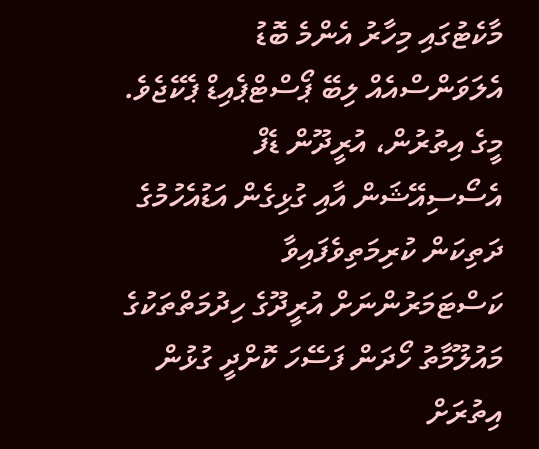މާކެޓުގައި މިހާރު އެންމެ ބޮޑު އެލަވަންސްއެއް ލިބޭ ޕޯސްޓްޕެއިޑް ޕެކޭޖެވެ.
މީގެ އިތުރުން، އުރީދޫން ޑެފް އެސޯސިއޭޝަން އާއި ގުޅިގެން އަޑުއެހުމުގެ ދަތިކަން ކުރިމަތިވެފައިވާ ކަސްޓަމަރުންނަށް އުރީދޫގެ ހިދުމަތްތަކުގެ މައުލޫމާތު ހޯދަން ފަސޭހަ ކޮށްދީ ގުޅުން އިތުރަށް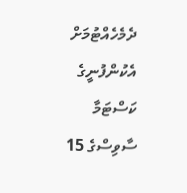ދެމެހެއްޓުމަށް އެކުންފުނީގެ ކަސްޓަމާ ސާވިސްގެ 15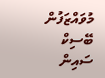މުވައްޒަފުން ބޭސިކް ސައިން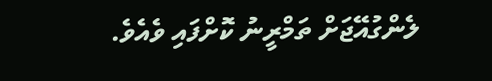ލެންގުއޭޖަށް ތަމްރީނު ކޮށްފައި ވެއެވެ.